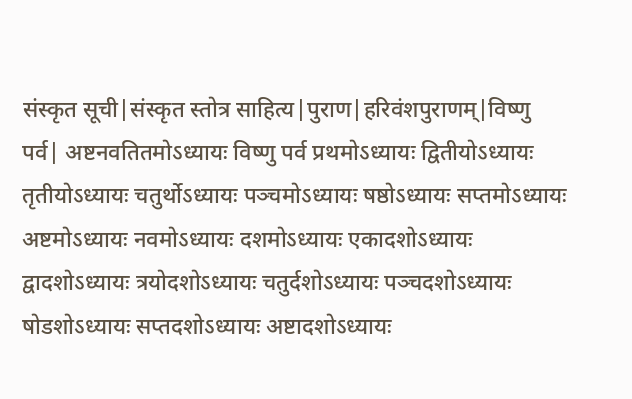संस्कृत सूची|संस्कृत स्तोत्र साहित्य|पुराण|हरिवंशपुराणम्|विष्णु पर्व| अष्टनवतितमोऽध्यायः विष्णु पर्व प्रथमोऽध्यायः द्वितीयोऽध्यायः तृतीयोऽध्यायः चतुर्थोऽध्यायः पञ्चमोऽध्यायः षष्ठोऽध्यायः सप्तमोऽध्यायः अष्टमोऽध्यायः नवमोऽध्यायः दशमोऽध्यायः एकादशोऽध्यायः द्वादशोऽध्यायः त्रयोदशोऽध्यायः चतुर्दशोऽध्यायः पञ्चदशोऽध्यायः षोडशोऽध्यायः सप्तदशोऽध्यायः अष्टादशोऽध्यायः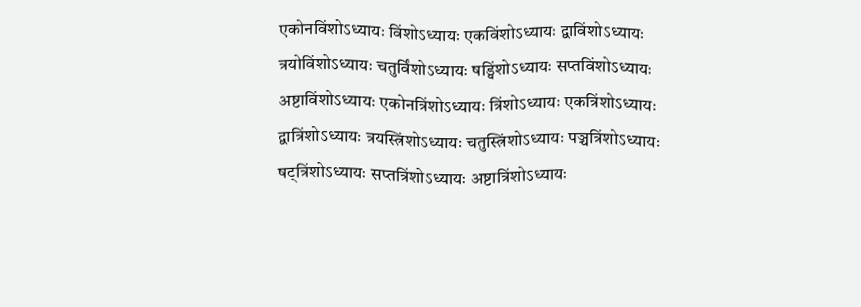एकोनविंशोऽध्यायः विंशोऽध्यायः एकविंशोऽध्यायः द्वाविंशोऽध्यायः त्रयोविंशोऽध्यायः चतुर्विंशोऽध्यायः षड्विंशोऽध्यायः सप्तविंशोऽध्यायः अष्टाविंशोऽध्यायः एकोनत्रिंशोऽध्यायः त्रिंशोऽध्यायः एकत्रिंशोऽध्यायः द्वात्रिंशोऽध्यायः त्रयस्त्रिंशोऽध्यायः चतुस्त्रिंशोऽध्यायः पञ्चत्रिंशोऽध्यायः षट्त्रिंशोऽध्यायः सप्तत्रिंशोऽध्यायः अष्टात्रिंशोऽध्यायः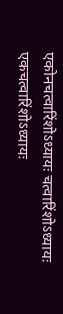एकोनचत्वारिंशोऽध्यायः चत्वारिंशोऽध्यायः एकचत्वारिंशोऽध्यायः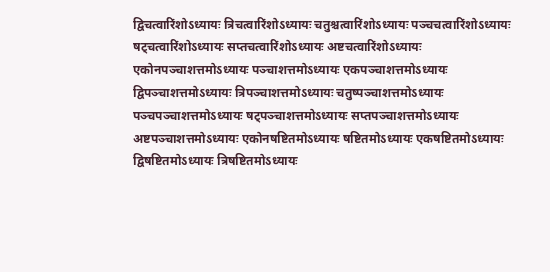द्विचत्वारिंशोऽध्यायः त्रिचत्वारिंशोऽध्यायः चतुश्चत्वारिंशोऽध्यायः पञ्चचत्वारिंशोऽध्यायः षट्चत्वारिंशोऽध्यायः सप्तचत्वारिंशोऽध्यायः अष्टचत्वारिंशोऽध्यायः एकोनपञ्चाशत्तमोऽध्यायः पञ्चाशत्तमोऽध्यायः एकपञ्चाशत्तमोऽध्यायः द्विपञ्चाशत्तमोऽध्यायः त्रिपञ्चाशत्तमोऽध्यायः चतुष्पञ्चाशत्तमोऽध्यायः पञ्चपञ्चाशत्तमोऽध्यायः षट्पञ्चाशत्तमोऽध्यायः सप्तपञ्चाशत्तमोऽध्यायः अष्टपञ्चाशत्तमोऽध्यायः एकोनषष्टितमोऽध्यायः षष्टितमोऽध्यायः एकषष्टितमोऽध्यायः द्विषष्टितमोऽध्यायः त्रिषष्टितमोऽध्यायः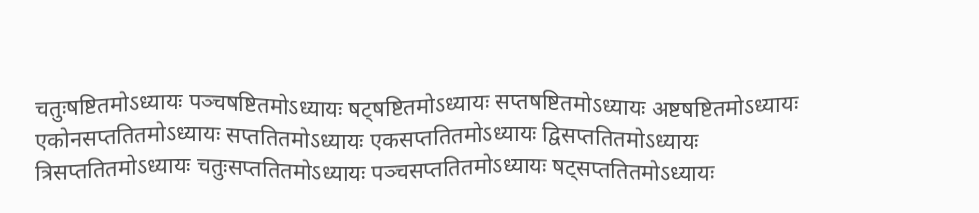चतुःषष्टितमोऽध्यायः पञ्चषष्टितमोऽध्यायः षट्षष्टितमोऽध्यायः सप्तषष्टितमोऽध्यायः अष्टषष्टितमोऽध्यायः एकोनसप्ततितमोऽध्यायः सप्ततितमोऽध्यायः एकसप्ततितमोऽध्यायः द्विसप्ततितमोऽध्यायः त्रिसप्ततितमोऽध्यायः चतुःसप्ततितमोऽध्यायः पञ्चसप्ततितमोऽध्यायः षट्सप्ततितमोऽध्यायः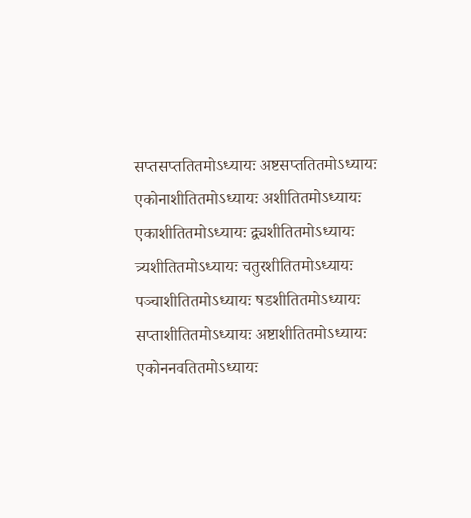सप्तसप्ततितमोऽध्यायः अष्टसप्ततितमोऽध्यायः एकोनाशीतितमोऽध्यायः अशीतितमोऽध्यायः एकाशीतितमोऽध्यायः द्व्यशीतितमोऽध्यायः त्र्यशीतितमोऽध्यायः चतुरशीतितमोऽध्यायः पञ्चाशीतितमोऽध्यायः षडशीतितमोऽध्यायः सप्ताशीतितमोऽध्यायः अष्टाशीतितमोऽध्यायः एकोननवतितमोऽध्यायः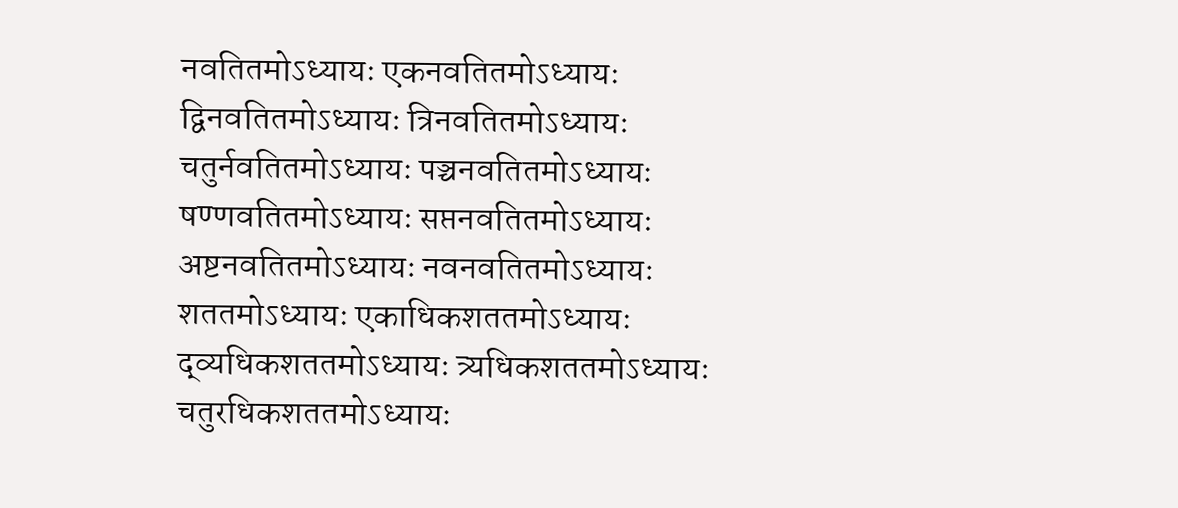नवतितमोऽध्यायः एकनवतितमोऽध्यायः द्विनवतितमोऽध्यायः त्रिनवतितमोऽध्यायः चतुर्नवतितमोऽध्यायः पञ्चनवतितमोऽध्यायः षण्णवतितमोऽध्यायः सप्तनवतितमोऽध्यायः अष्टनवतितमोऽध्यायः नवनवतितमोऽध्यायः शततमोऽध्यायः एकाधिकशततमोऽध्यायः द्व्यधिकशततमोऽध्यायः त्र्यधिकशततमोऽध्यायः चतुरधिकशततमोऽध्यायः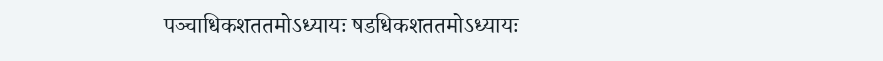पञ्चाधिकशततमोऽध्यायः षडधिकशततमोऽध्यायः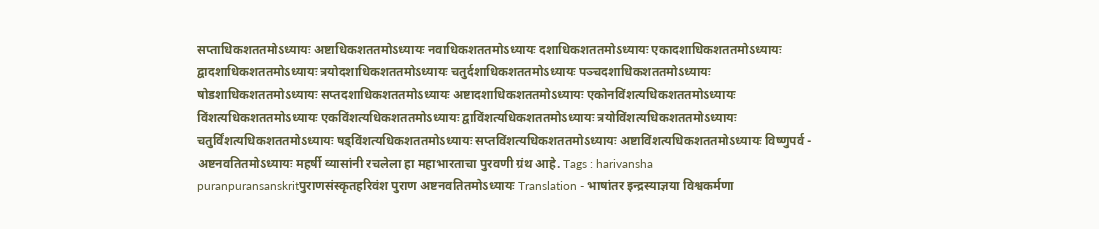सप्ताधिकशततमोऽध्यायः अष्टाधिकशततमोऽध्यायः नवाधिकशततमोऽध्यायः दशाधिकशततमोऽध्यायः एकादशाधिकशततमोऽध्यायः द्वादशाधिकशततमोऽध्यायः त्रयोदशाधिकशततमोऽध्यायः चतुर्दशाधिकशततमोऽध्यायः पञ्चदशाधिकशततमोऽध्यायः षोडशाधिकशततमोऽध्यायः सप्तदशाधिकशततमोऽध्यायः अष्टादशाधिकशततमोऽध्यायः एकोनविंशत्यधिकशततमोऽध्यायः विंशत्यधिकशततमोऽध्यायः एकविंशत्यधिकशततमोऽध्यायः द्वाविंशत्यधिकशततमोऽध्यायः त्रयोविंशत्यधिकशततमोऽध्यायः चतुर्विंशत्यधिकशततमोऽध्यायः षड्विंशत्यधिकशततमोऽध्यायः सप्तविंशत्यधिकशततमोऽध्यायः अष्टाविंशत्यधिकशततमोऽध्यायः विष्णुपर्व - अष्टनवतितमोऽध्यायः महर्षी व्यासांनी रचलेला हा महाभारताचा पुरवणी ग्रंथ आहे. Tags : harivansha puranpuransanskritपुराणसंस्कृतहरिवंश पुराण अष्टनवतितमोऽध्यायः Translation - भाषांतर इन्द्रस्याज्ञया विश्वकर्मणा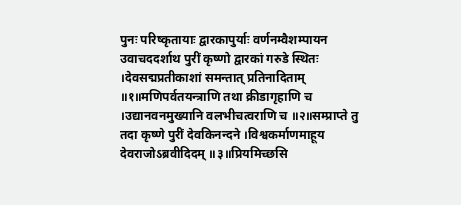पुनः परिष्कृतायाः द्वारकापुर्याः वर्णनम्वैशम्पायन उवाचददर्शाथ पुरीं कृष्णो द्वारकां गरुडे स्थितः ।देवसद्मप्रतीकाशां समन्तात् प्रतिनादिताम् ॥१॥मणिपर्वतयन्त्राणि तथा क्रीडागृहाणि च ।उद्यानवनमुख्यानि वलभीचत्वराणि च ॥२॥सम्प्राप्ते तु तदा कृष्णे पुरीं देवकिनन्दने ।विश्वकर्माणमाहूय देवराजोऽब्रवीदिदम् ॥३॥प्रियमिच्छसि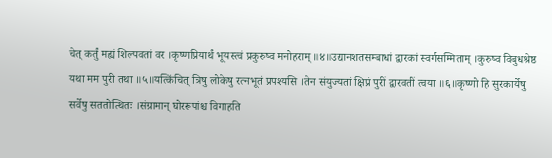चेत् कर्तुं मह्यं शिल्पवतां वर ।कृष्णप्रियार्थं भूयस्त्वं प्रकुरुष्व मनोहराम् ॥४॥उद्यानशतसम्बाधां द्वारकां स्वर्गसम्मिताम् ।कुरुष्व विबुधश्रेष्ठ यथा मम पुरी तथा ॥५॥यत्किंचित् त्रिषु लोकेषु रत्नभूतं प्रपश्यसि ।तेन संयुज्यतां क्षिप्रं पुरीं द्वारवतीं त्वया ॥६॥कृष्णो हि सुरकार्येषु सर्वेषु सततोत्थितः ।संग्रामान् घोररूपांश्च विगाहति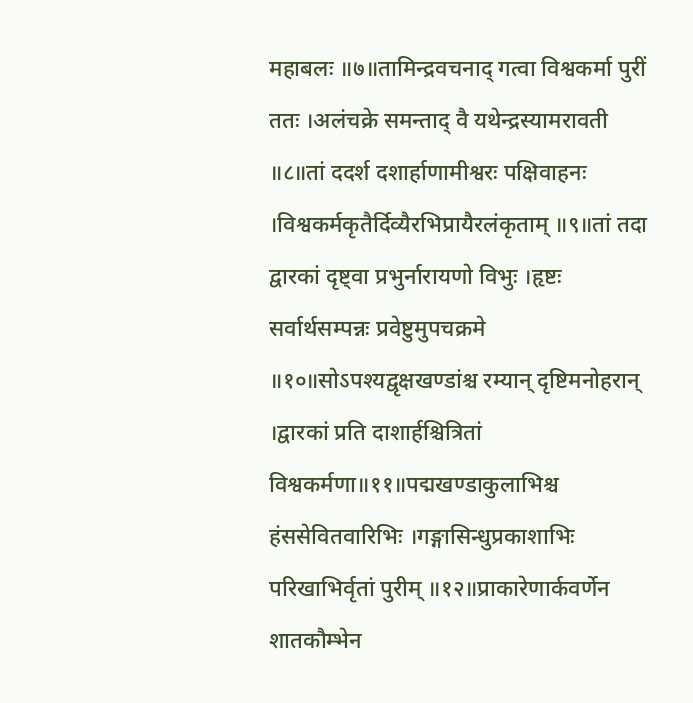महाबलः ॥७॥तामिन्द्रवचनाद् गत्वा विश्वकर्मा पुरीं ततः ।अलंचक्रे समन्ताद् वै यथेन्द्रस्यामरावती ॥८॥तां ददर्श दशार्हाणामीश्वरः पक्षिवाहनः ।विश्वकर्मकृतैर्दिव्यैरभिप्रायैरलंकृताम् ॥९॥तां तदा द्वारकां दृष्ट्वा प्रभुर्नारायणो विभुः ।हृष्टः सर्वार्थसम्पन्नः प्रवेष्टुमुपचक्रमे ॥१०॥सोऽपश्यद्वृक्षखण्डांश्च रम्यान् दृष्टिमनोहरान् ।द्वारकां प्रति दाशार्हश्चित्रितां विश्वकर्मणा॥११॥पद्मखण्डाकुलाभिश्च हंससेवितवारिभिः ।गङ्गासिन्धुप्रकाशाभिः परिखाभिर्वृतां पुरीम् ॥१२॥प्राकारेणार्कवर्णेन शातकौम्भेन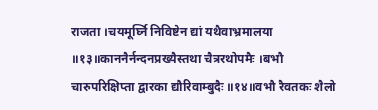राजता ।चयमूर्घ्नि निविष्टेन द्यां यथैवाभ्रमालया ॥१३॥काननैर्नन्दनप्रख्यैस्तथा चैत्ररथोपमैः ।बभौ चारुपरिक्षिप्ता द्वारका द्यौरिवाम्बुदैः ॥१४॥वभौ रैवतकः शैलो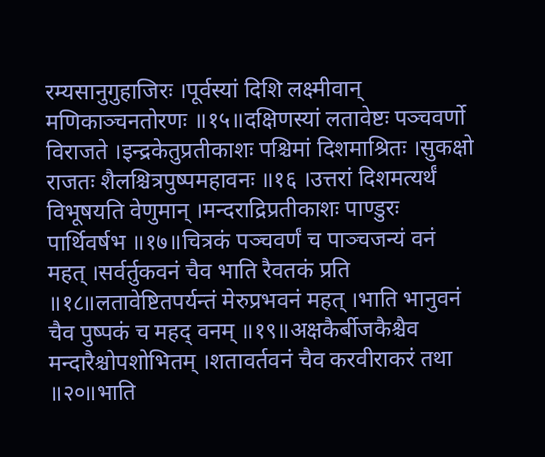रम्यसानुगुहाजिरः ।पूर्वस्यां दिशि लक्ष्मीवान् मणिकाञ्चनतोरणः ॥१५॥दक्षिणस्यां लतावेष्टः पञ्चवर्णो विराजते ।इन्द्रकेतुप्रतीकाशः पश्चिमां दिशमाश्रितः ।सुकक्षो राजतः शैलश्चित्रपुष्पमहावनः ॥१६ ।उत्तरां दिशमत्यर्थं विभूषयति वेणुमान् ।मन्दराद्रिप्रतीकाशः पाण्डुरः पार्थिवर्षभ ॥१७॥चित्रकं पञ्चवर्णं च पाञ्चजन्यं वनं महत् ।सर्वर्तुकवनं चैव भाति रैवतकं प्रति ॥१८॥लतावेष्टितपर्यन्तं मेरुप्रभवनं महत् ।भाति भानुवनं चैव पुष्पकं च महद् वनम् ॥१९॥अक्षकैर्बीजकैश्चैव मन्दारैश्चोपशोभितम् ।शतावर्तवनं चैव करवीराकरं तथा ॥२०॥भाति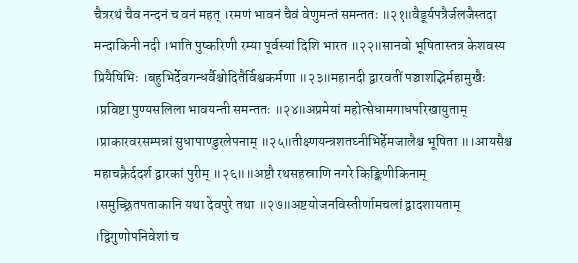चैत्ररथं चैव नन्दनं च वनं महत् ।रमणं भावनं चैवं वेणुमन्तं समन्ततः ॥२१॥वैडूर्यपत्रैर्जलजैस्तदा मन्दाकिनी नदी ।भाति पुष्करिणी रम्या पूर्वस्यां दिशि भारत ॥२२॥सानवो भूषितास्तत्र केशवस्य प्रियैषिभिः ।बहुभिर्देवगन्धर्वैश्चोदितैर्विश्वकर्मणा ॥२३॥महानदी द्वारवतीं पञ्चाशद्भिर्महामुखैः ।प्रविष्टा पुण्यसलिला भावयन्ती समन्ततः ॥२४॥अप्रमेयां महोत्सेधामगाधपरिखायुताम् ।प्राकारवरसम्पन्नां सुधापाण्डुरलेपनाम् ॥२५॥तीक्ष्णयन्त्रशतघ्नीभिर्हेमजालैश्च भूषिता ॥।आयसैश्च महाचक्रैर्ददर्श द्वारकां पुरीम् ॥२६॥॥अष्टौ रथसहस्राणि नगरे किङ्किणीकिनाम् ।समुच्छ्रितपताकानि यथा देवपुरे तथा ॥२७॥अष्टयोजनविस्तीर्णामचलां द्वादशायताम् ।द्विगुणोपनिवेशां च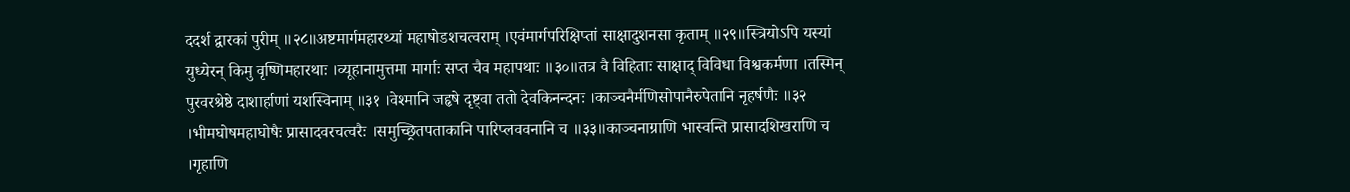ददर्श द्वारकां पुरीम् ॥२८॥अष्टमार्गमहारथ्यां महाषोडशचत्वराम् ।एवंमार्गपरिक्षिप्तां साक्षादुशनसा कृताम् ॥२९॥स्त्रियोऽपि यस्यां युध्येरन् किमु वृष्णिमहारथाः ।व्यूहानामुत्तमा मार्गाः सप्त चैव महापथाः ॥३०॥तत्र वै विहिताः साक्षाद् विविधा विश्वकर्मणा ।तस्मिन् पुरवरश्रेष्ठे दाशार्हाणां यशस्विनाम् ॥३१ ।वेश्मानि जहृषे दृष्ट्वा ततो देवकिनन्दनः ।काञ्चनैर्मणिसोपानैरुपेतानि नृहर्षणैः ॥३२ ।भीमघोषमहाघोषैः प्रासादवरचत्वरैः ।समुच्छ्रितपताकानि पारिप्लववनानि च ॥३३॥काञ्चनाग्राणि भास्वन्ति प्रासादशिखराणि च ।गृहाणि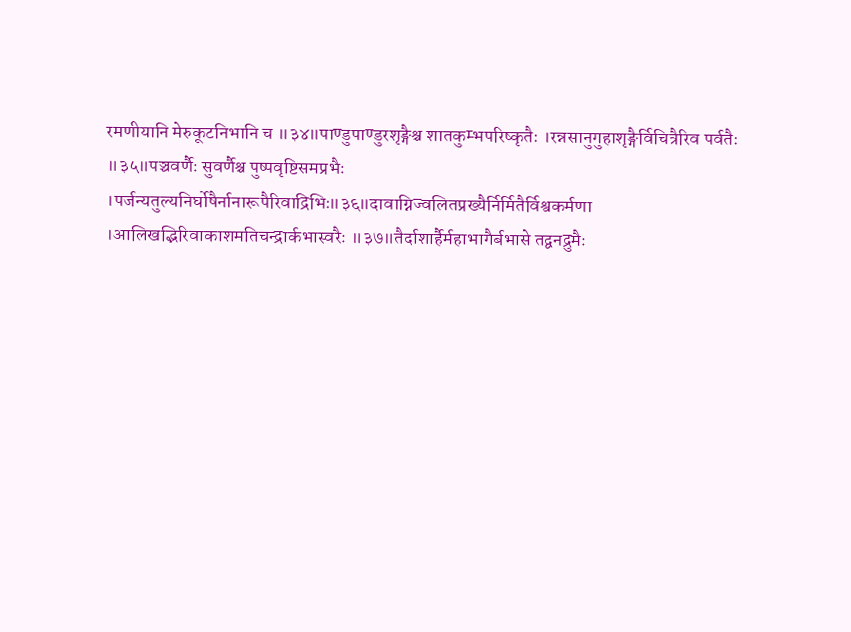रमणीयानि मेरुकूटनिभानि च ॥३४॥पाण्डुपाण्डुरशृङ्गैश्च शातकुम्भपरिष्कृतैः ।रन्नसानुगुहाशृङ्गैर्विचित्रैरिव पर्वतैः ॥३५॥पञ्चवर्णैः सुवर्णैश्च पुष्पवृष्टिसमप्रभैः ।पर्जन्यतुल्यनिर्घोषैर्नानारूपैरिवाद्रिभिः॥३६॥दावाग्निज्वलितप्रख्यैर्निर्मितैर्विश्वकर्मणा ।आलिखद्भिरिवाकाशमतिचन्द्रार्कभास्वरैः ॥३७॥तैर्दाशार्हैर्महाभागैर्बभासे तद्वनद्रुमैः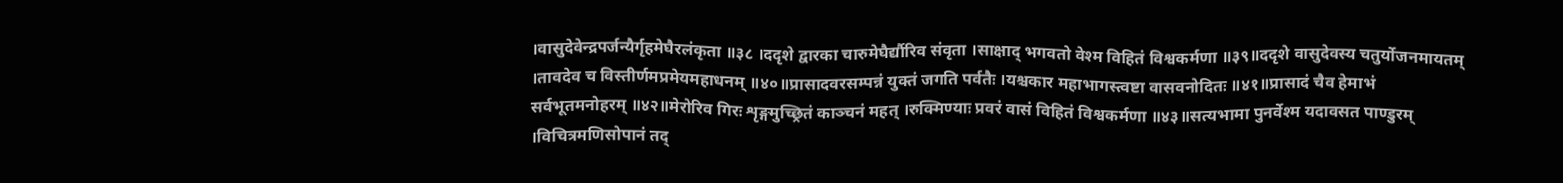।वासुदेवेन्द्रपर्जन्यैर्गृहमेघैरलंकृता ॥३८ ।ददृशे द्वारका चारुमेघैर्द्यौरिव संवृता ।साक्षाद् भगवतो वेश्म विहितं विश्वकर्मणा ॥३९॥ददृशे वासुदेवस्य चतुर्योजनमायतम् ।तावदेव च विस्तीर्णमप्रमेयमहाधनम् ॥४०॥प्रासादवरसम्पन्नं युक्तं जगति पर्वतैः ।यश्चकार महाभागस्त्वष्टा वासवनोदितः ॥४१॥प्रासादं चैव हेमाभं सर्वभूतमनोहरम् ॥४२॥मेरोरिव गिरः शृङ्गमुच्छ्रितं काञ्चनं महत् ।रुक्मिण्याः प्रवरं वासं विहितं विश्वकर्मणा ॥४३॥सत्यभामा पुनर्वेश्म यदावसत पाण्डुरम् ।विचित्रमणिसोपानं तद्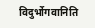विदुर्भोगवानिति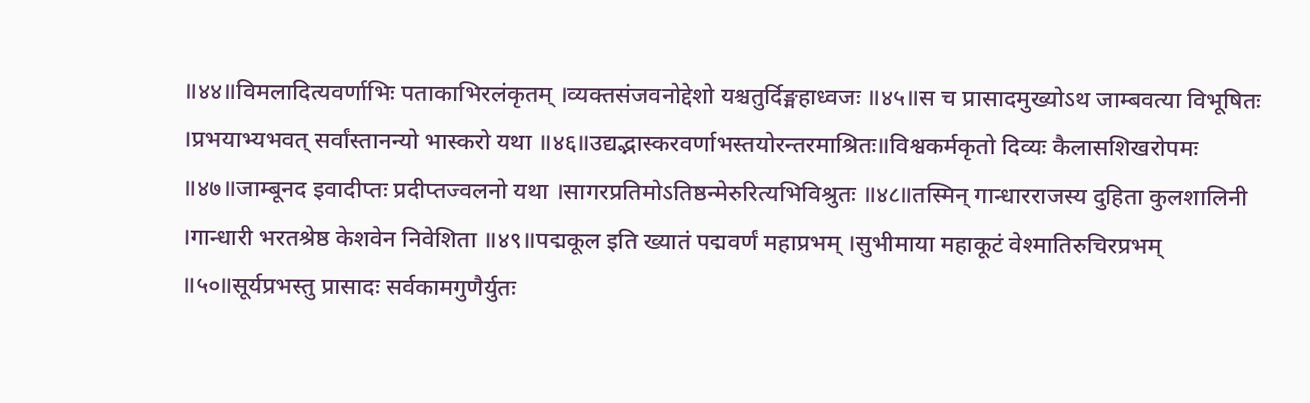॥४४॥विमलादित्यवर्णाभिः पताकाभिरलंकृतम् ।व्यक्तसंजवनोद्देशो यश्चतुर्दिङ्महाध्वजः ॥४५॥स च प्रासादमुख्योऽथ जाम्बवत्या विभूषितः ।प्रभयाभ्यभवत् सर्वांस्तानन्यो भास्करो यथा ॥४६॥उद्यद्भास्करवर्णाभस्तयोरन्तरमाश्रितः॥विश्वकर्मकृतो दिव्यः कैलासशिखरोपमः ॥४७॥जाम्बूनद इवादीप्तः प्रदीप्तज्वलनो यथा ।सागरप्रतिमोऽतिष्ठन्मेरुरित्यभिविश्रुतः ॥४८॥तस्मिन् गान्धारराजस्य दुहिता कुलशालिनी ।गान्धारी भरतश्रेष्ठ केशवेन निवेशिता ॥४९॥पद्मकूल इति ख्यातं पद्मवर्णं महाप्रभम् ।सुभीमाया महाकूटं वेश्मातिरुचिरप्रभम् ॥५०॥सूर्यप्रभस्तु प्रासादः सर्वकामगुणैर्युतः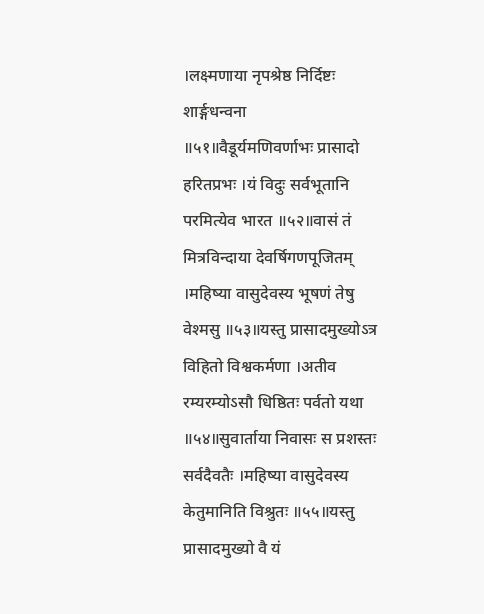।लक्ष्मणाया नृपश्रेष्ठ निर्दिष्टः शार्ङ्गधन्वना ॥५१॥वैडूर्यमणिवर्णाभः प्रासादो हरितप्रभः ।यं विदुः सर्वभूतानि परमित्येव भारत ॥५२॥वासं तं मित्रविन्दाया देवर्षिगणपूजितम् ।महिष्या वासुदेवस्य भूषणं तेषु वेश्मसु ॥५३॥यस्तु प्रासादमुख्योऽत्र विहितो विश्वकर्मणा ।अतीव रम्यरम्योऽसौ धिष्ठितः पर्वतो यथा ॥५४॥सुवार्ताया निवासः स प्रशस्तः सर्वदैवतैः ।महिष्या वासुदेवस्य केतुमानिति विश्रुतः ॥५५॥यस्तु प्रासादमुख्यो वै यं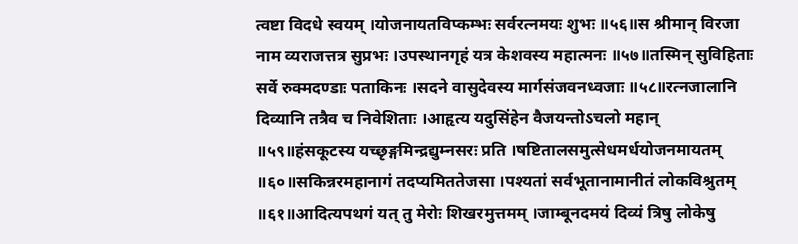त्वष्टा विदधे स्वयम् ।योजनायतविप्कम्भः सर्वरत्नमयः शुभः ॥५६॥स श्रीमान् विरजा नाम व्यराजत्तत्र सुप्रभः ।उपस्थानगृहं यत्र केशवस्य महात्मनः ॥५७॥तस्मिन् सुविहिताः सर्वे रुक्मदण्डाः पताकिनः ।सदने वासुदेवस्य मार्गसंजवनध्वजाः ॥५८॥रत्नजालानि दिव्यानि तत्रैव च निवेशिताः ।आहृत्य यदुसिंहेन वैजयन्तोऽचलो महान् ॥५९॥हंसकूटस्य यच्छृङ्गमिन्द्रद्युम्नसरः प्रति ।षष्टितालसमुत्सेधमर्धयोजनमायतम् ॥६०॥सकिन्नरमहानागं तदप्यमिततेजसा ।पश्यतां सर्वभूतानामानीतं लोकविश्रुतम् ॥६१॥आदित्यपथगं यत् तु मेरोः शिखरमुत्तमम् ।जाम्बूनदमयं दिव्यं त्रिषु लोकेषु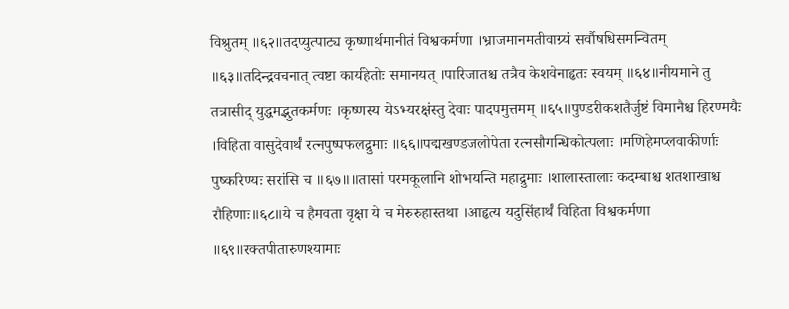विश्रुतम् ॥६२॥तदप्युत्पाट्य कृष्णार्थमानीतं विश्वकर्मणा ।भ्राजमानमतीवाग्र्यं सर्वौषधिसमन्वितम् ॥६३॥तदिन्द्रवचनात् त्वष्टा कार्यहेतोः समानयत् ।पारिजातश्च तत्रैव केशवेनाहृतः स्वयम् ॥६४॥नीयमाने तु तत्रासीद् युद्धमद्भुतकर्मणः ।कृष्णस्य येऽभ्यरक्षंस्तु देवाः पादपमुत्तमम् ॥६५॥पुण्डरीकशतैर्जुष्टं विमानैश्च हिरण्मयैः ।विहिता वासुदेवार्थं रत्नपुष्पफलद्रुमाः ॥६६॥पद्मखण्डजलोपेता रत्नसौगन्धिकोत्पलाः ।मणिहेमप्लवाकीर्णाः पुष्करिण्यः सरांसि च ॥६७॥॥तासां परमकूलानि शोभयन्ति महाद्रुमाः ।शालास्तालाः कदम्बाश्च शतशाखाश्च रौहिणाः॥६८॥ये च हैमवता वृक्षा ये च मेरुरुहास्तथा ।आहृत्य यदुसिंहार्थं विहिता विश्वकर्मणा ॥६९॥रक्तपीतारुणश्यामाः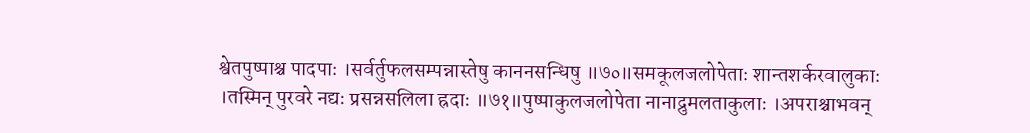श्वेतपुष्पाश्च पादपाः ।सर्वर्तुफलसम्पन्नास्तेषु काननसन्धिषु ॥७०॥समकूलजलोपेताः शान्तशर्करवालुकाः ।तस्मिन् पुरवरे नद्यः प्रसन्नसलिला ह्रदाः ॥७१॥पुष्पाकुलजलोपेता नानाद्रुमलताकुलाः ।अपराश्चाभवन्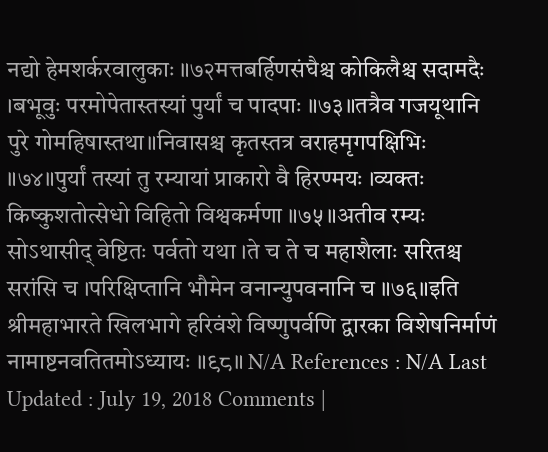नद्यो हेमशर्करवालुकाः ॥७२मत्तबर्हिणसंघैश्च कोकिलैश्च सदामदैः ।बभूवुः परमोपेतास्तस्यां पुर्यां च पादपाः ॥७३॥तत्रैव गजयूथानि पुरे गोमहिषास्तथा॥निवासश्च कृतस्तत्र वराहमृगपक्षिभिः ॥७४॥पुर्यां तस्यां तु रम्यायां प्राकारो वै हिरण्मयः ।व्यक्तः किष्कुशतोत्सेधो विहितो विश्वकर्मणा ॥७५॥अतीव रम्यः सोऽथासीद् वेष्टितः पर्वतो यथा ।ते च ते च महाशैलाः सरितश्च सरांसि च ।परिक्षिप्तानि भौमेन वनान्युपवनानि च ॥७६॥इति श्रीमहाभारते खिलभागे हरिवंशे विष्णुपर्वणि द्वारका विशेषनिर्माणं नामाष्टनवतितमोऽध्यायः ॥९८॥ N/A References : N/A Last Updated : July 19, 2018 Comments |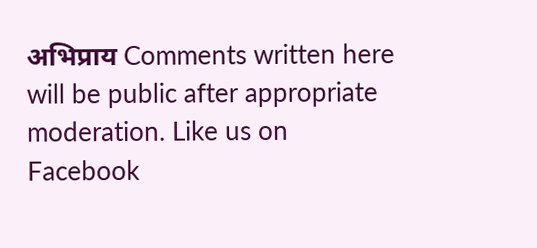अभिप्राय Comments written here will be public after appropriate moderation. Like us on Facebook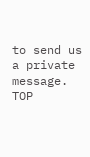to send us a private message. TOP